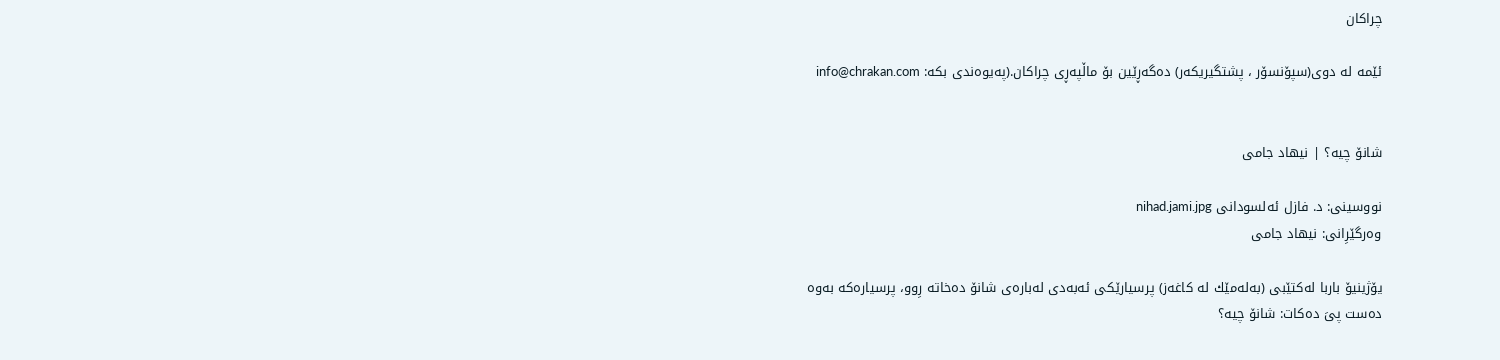چراكان

ئێمه له دوی(سپۆنسۆر ، پشتگیریکه‌ر) ده‌گه‌ڕێین بۆ ماڵپه‌ڕی چراکان.(په‌یوه‌ندی بکه: info@chrakan.com


شانۆ چیه‌؟ | نیهاد جامی

نووسینى: د. فازل ئه‌لسودانى nihad.jami.jpg
وه‌رگێرِانى: نیهاد جامى

یۆژینیۆ باربا له‌كتێبى (به‌له‌مێك له‌ كاغه‌ز) پرسیارێكى ئه‌به‌دى له‌باره‌ى شانۆ ده‌خاته‌ رِوو، پرسیاره‌كه‌ به‌وه‌ ده‌ست پىَ ده‌كات: شانۆ چیه‌؟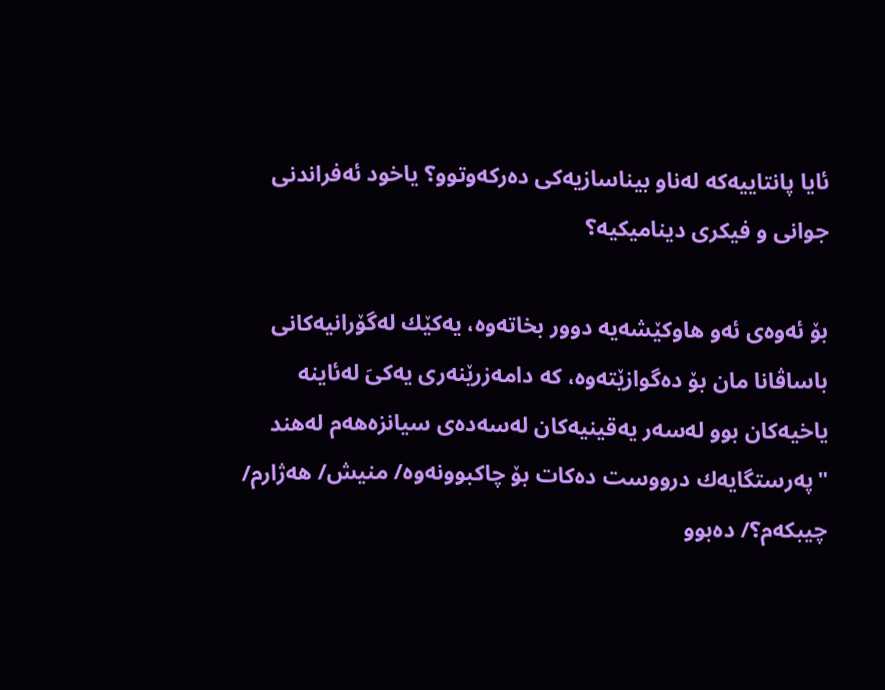ئایا پانتاییه‌كه‌ له‌ناو بیناسازیه‌كى ده‌ركه‌وتوو؟ یاخود ئه‌فراندنى جوانى و فیكرى دینامیكیه‌؟

بۆ ئه‌وه‌ى ئه‌و هاوكێشه‌یه‌ دوور بخاته‌وه‌، یه‌كێك له‌گۆرانیه‌كانى باساڤانا مان بۆ ده‌گوازێته‌وه‌، كه‌ دامه‌زرێنه‌رى یه‌كىَ له‌ئاینه‌ یاخیه‌كان بوو له‌سه‌ر یه‌قینیه‌كان له‌سه‌ده‌ى سیانزه‌هه‌م له‌هند  "په‌رستگایه‌ك درووست ده‌كات بۆ چاكبوونه‌وه‌/ منیش/ هه‌ژارم/ چیبكه‌م؟/ ده‌بوو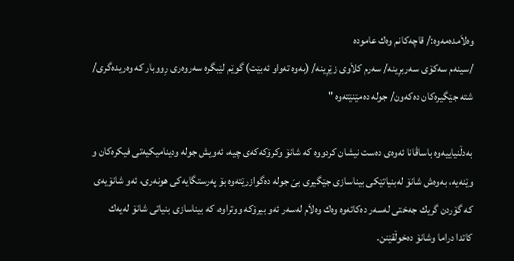وه‌لاَمده‌مه‌وه‌:/ قاچه‌كانم وه‌ك عاموده‌
/سینه‌م سه‌كۆى سه‌ربرِینه‌/ سه‌رم كلاَوى زێرِینه‌/ (به‌وه‌ ته‌واو ئه‌بێت) گوێم لێبگره‌ سه‌روه‌رى رِووبار كه‌ وه‌ریده‌گرى/ شته‌ جێگیره‌كان ده‌كه‌ون/ جوله‌ ده‌مێنێته‌وه‌ "

به‌دڵنیاییه‌وه‌ باساڤانا ئه‌وه‌ى ده‌ست نیشان كردووه‌ كه‌ شانۆ وكرۆكه‌كه‌ى چیه‌، ئه‌ویش جوله‌ ودینامیكیه‌تى فیكره‌كان و وێنه‌یه‌، به‌وه‌ش شانۆ له‌بنیاتێكى بیناسازى جێگیرى بىَ جوله‌ ده‌گوازرێته‌وه‌ بۆ په‌رستگایه‌كى هونه‌رى، ئه‌و شانۆیه‌ى كه‌ گۆردن گریك جه‌ختى له‌سه‌ر ده‌كاته‌وه‌ وه‌ك وه‌لاَم له‌سه‌ر ئه‌و بیرۆكه‌ ووتراوه‌، كه‌ بیناسازى بنیاتى شانۆ له‌یه‌ك كاتدا دراما وشانۆ ده‌خوڵقێنن.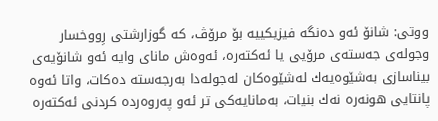ووتى: شانۆ ئه‌و ده‌نگه‌ فیزیكییه‌ بۆ مرۆڤ، كه‌ گوزارشتى رِووخسار وجوله‌ى جه‌سته‌ى مرۆیى یا ئه‌كته‌ره‌، ئه‌وه‌ش ماناى وایه‌ ئه‌و شانۆیه‌ى بیناسازى به‌شێوه‌یه‌ك له‌شێوه‌كان له‌جوله‌دا به‌رجه‌سته‌ ده‌كات، واتا ئه‌وه‌ پانتایى هونه‌ره‌ نه‌ك بنیات، به‌مانایه‌كى تر ئه‌و په‌روه‌رده‌ كردنى ئه‌كته‌ره‌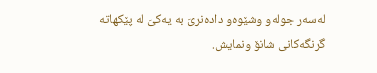له‌سه‌ر جوله‌و وشێوه‌و داده‌نرىَ به‌ یه‌كىَ له‌ پێكهاته‌ گرنگه‌كانى شانۆ ونمایش.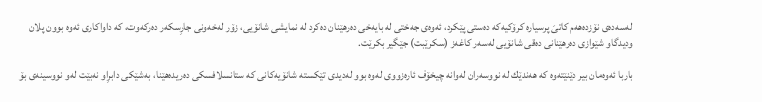له‌سه‌ده‌ى نۆزده‌هه‌م كاتىَ پرسیاره‌ كرۆكیه‌كه‌ ده‌ستى پێكرد، ئه‌وه‌ى جه‌ختى له‌ بایه‌خى ده‌رهێنان ده‌كرد له‌ نمایشى شانۆیى، زۆر له‌خه‌ونى جارِسكه‌ر ده‌ركه‌وت، كه‌ داواكارى ئه‌وه‌ بوون پلان ودیدگاو شێوازى ده‌رهێنانى ده‌قى شانۆیى له‌سه‌ر كاغه‌ز (سكرێبت) جێگیر بكرێت.

باربا ئه‌وه‌مان بیر دێنێته‌وه‌ كه‌ هه‌ندێك له‌ نووسه‌ران له‌وانه‌ چیخۆف ئاره‌زووى له‌وه‌ بوو له‌دیدى تێكسته‌ شانۆیه‌كانى كه‌ ستانسلافسكى ده‌ریده‌هێنا، به‌شێكى دابرِاو نه‌بێت له‌و نووسینه‌ى بۆ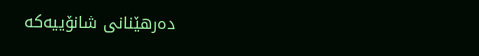ده‌رهێنانى شانۆییه‌كه‌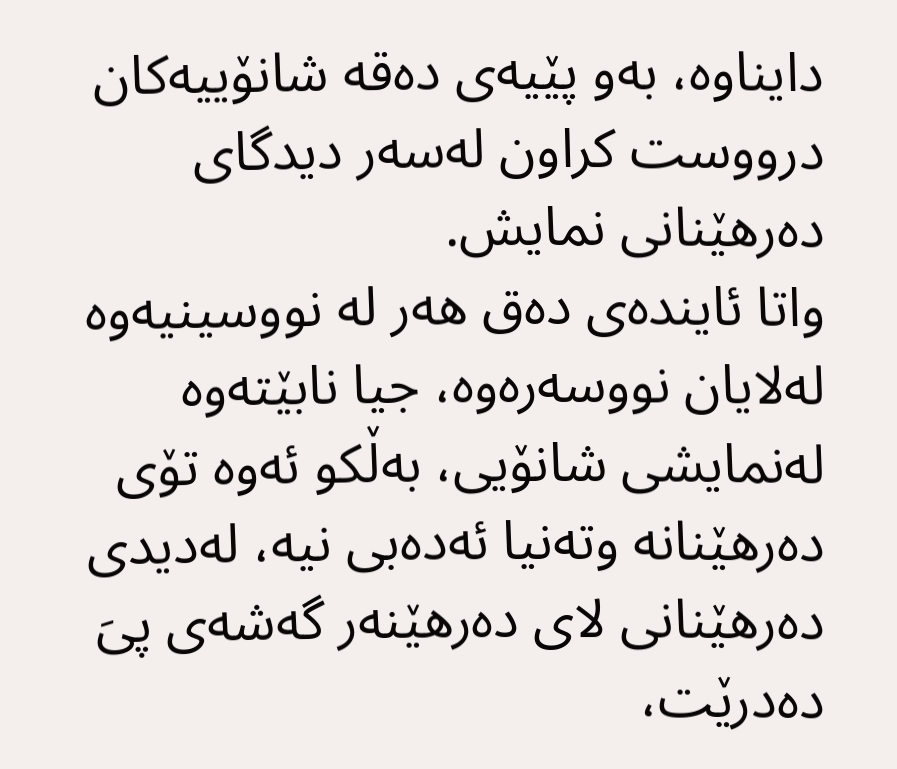دایناوه‌، به‌و پێیه‌ى ده‌قه‌ شانۆییه‌كان درووست كراون له‌سه‌ر دیدگاى ده‌رهێنانى نمایش.
واتا ئاینده‌ى ده‌ق هه‌ر له‌ نووسینیه‌وه‌ له‌لایان نووسه‌ره‌وه‌، جیا نابێته‌وه‌ له‌نمایشى شانۆیى، به‌ڵكو ئه‌وه‌ تۆى ده‌رهێنانه‌ وته‌نیا ئه‌ده‌بى نیه‌، له‌دیدى ده‌رهێنانى لاى ده‌رهێنه‌ر گه‌شه‌ى پىَ ده‌درێت،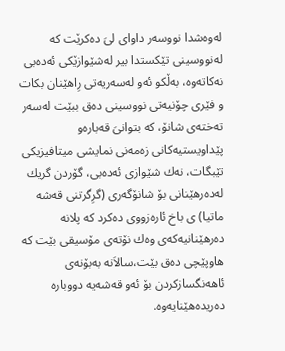له‌وه‌شدا نووسه‌ر داواى لىَ ده‌كرێت كه‌ له‌نووسینى تێكستدا بیر له‌شێوازێكى ئه‌ده‌بى نه‌كاته‌وه‌، به‌ڵكو ئه‌و له‌سه‌ریه‌تى رِاهێنان بكات و فێرى چۆنیه‌تى نووسینى ده‌ق ببێت له‌سه‌ر ته‌خته‌ى شانۆ، كه‌ بتوانىَ قه‌باره‌و پێداویستیه‌كانى زه‌مه‌نى نمایشى میتافیزیكى تێبگات، نه‌ك شێوازى ئه‌ده‌بى، گۆردن گریك له‌ده‌رهێنانى بۆ شانۆگه‌رى (گرِگرتنى قه‌شه‌ ماتیا) ى باخ ئاره‌زووى ده‌كرد كه‌ پلانه‌ ده‌رهێنانیه‌كه‌ى وه‌ك نۆته‌ى مۆسیقى بێت كه‌ هاوپێچى ده‌ق بێت،سالاَنه‌ به‌بۆنه‌ى ئاهه‌نگسازكردن بۆ ئه‌و قه‌شه‌یه‌ دووباره‌ ده‌ریده‌هێنایه‌وه‌.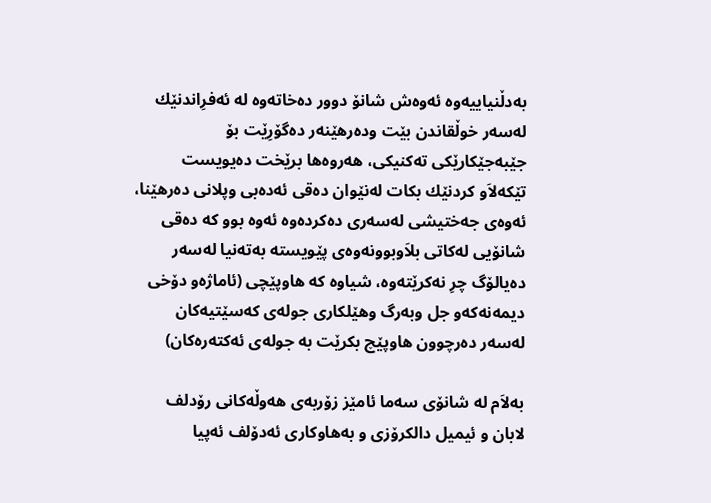به‌دڵنیاییه‌وه‌ ئه‌وه‌ش شانۆ دوور ده‌خاته‌وه‌ له‌ ئه‌فرِاندنێك له‌سه‌ر خوڵقاندن بێت وده‌رهێنه‌ر ده‌گۆرِێت بۆ جێبه‌جێكارێكى ته‌كنیكى، هه‌روه‌ها برێخت ده‌یویست تێكه‌لاَو كردنێك بكات له‌نێوان ده‌قى ئه‌ده‌بى وپلانى ده‌رهێنا، ئه‌وه‌ى جه‌ختیشى له‌سه‌رى ده‌كرده‌وه‌ ئه‌وه‌ بوو كه‌ ده‌قى شانۆیى له‌كاتى بلاَوبوونه‌وه‌ى پێویسته‌ به‌ته‌نیا له‌سه‌ر ده‌یالۆگ چرِ نه‌كرێته‌وه‌، شیاوه‌ كه‌ هاوپێچى (ئاماژه‌و دۆخى دیمه‌نه‌كه‌و جل وبه‌رگ وهێلكارى جوله‌ى كه‌سێتیه‌كان له‌سه‌ر ده‌رچوون هاوپێچ بكرێت به‌ جوله‌ى ئه‌كته‌ره‌كان)

به‌لاَم له‌ شانۆى سه‌ما ئامێز زۆربه‌ى هه‌وڵه‌كانى رۆدلف لابان و ئیمیل دالكرۆزى و به‌هاوكارى ئه‌دۆلف ئه‌پیا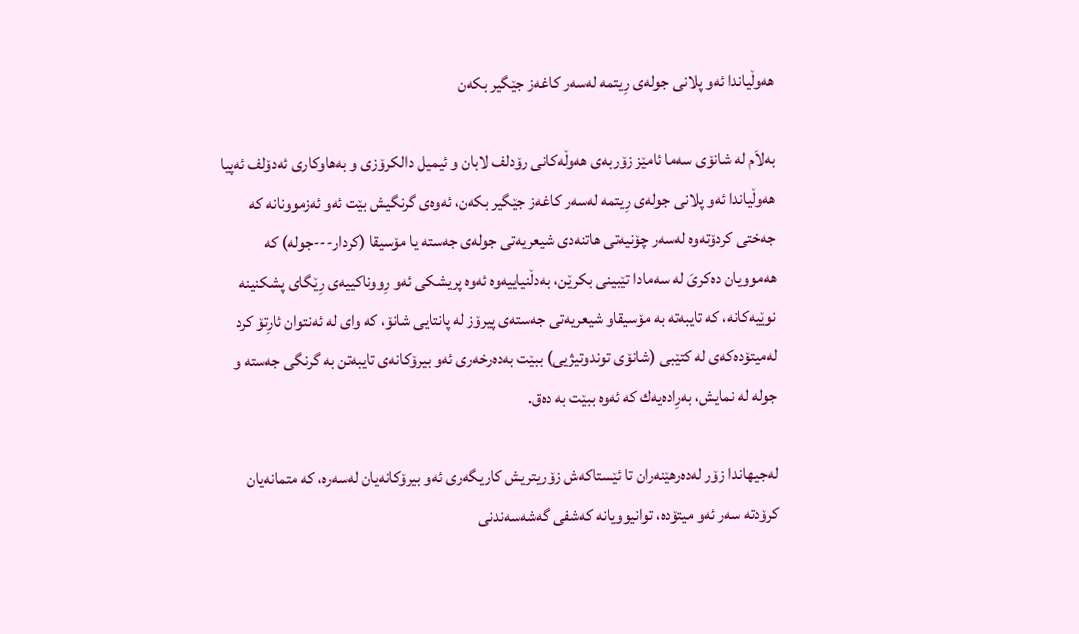هه‌وڵیاندا ئه‌و پلانى جوله‌ى رِیتمه‌ له‌سه‌ر كاغه‌ز جێگیر بكه‌ن

به‌لاَم له‌ شانۆى سه‌ما ئامێز زۆربه‌ى هه‌وڵه‌كانى رۆدلف لابان و ئیمیل دالكرۆزى و به‌هاوكارى ئه‌دۆلف ئه‌پیا هه‌وڵیاندا ئه‌و پلانى جوله‌ى رِیتمه‌ له‌سه‌ر كاغه‌ز جێگیر بكه‌ن، ئه‌وه‌ى گرنگیش بێت ئه‌و ئه‌زموونانه‌ كه‌ جه‌ختى كردۆته‌وه‌ له‌سه‌ر چۆنیه‌تى هاتنه‌دى شیعریه‌تى جوله‌ى جه‌سته‌ یا مۆسیقا (كردار---جوله‌) كه‌ هه‌موویان ده‌كرىَ له‌ سه‌مادا تێبینى بكرێن، به‌دڵنیاییه‌وه‌ ئه‌وه‌ پریشكى ئه‌و رِووناكییه‌ى رِێگاى پشكنینه‌ نوێیه‌كانه‌، كه‌ تایبه‌ته‌ به‌ مۆسیقاو شیعریه‌تى جه‌سته‌ى پیرۆز له‌ پانتایى شانۆ، كه‌ واى له‌ ئه‌نتوان ئارِتۆ كرد له‌میتۆده‌كه‌ى له‌ كتێبى (شانۆى توندوتیژیى) ببێت به‌ده‌رخه‌رى ئه‌و بیرۆكانه‌ى تایبه‌تن به‌ گرنگى جه‌سته‌ و جوله‌ له‌ نمایش، به‌رِاده‌یه‌ك كه‌ ئه‌وه‌ ببێت به‌ ده‌ق.

له‌جیهاندا زۆر له‌ده‌رهێنه‌ران تا ئێستاكه‌ش زۆریتریش كاریگه‌رى ئه‌و بیرۆكانه‌یان له‌سه‌ره‌، كه‌ متمانه‌یان كرۆدته‌ سه‌ر ئه‌و میتۆده‌، توانیوویانه‌ كه‌شفى گه‌شه‌سه‌ندنى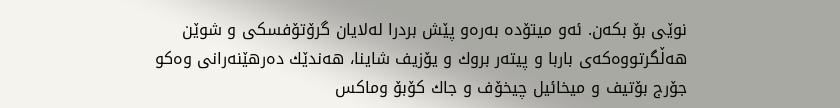نوێى بۆ بكه‌ن. ئه‌و میتۆده‌ به‌ره‌و پێش بردرا له‌لایان گرۆتۆفسكى و شوێن هه‌ڵگرتووه‌كه‌ى باربا و پیته‌ر بروك و یۆزیف شاینا، هه‌ندێك ده‌رهێنه‌رانى وه‌كو جۆرج بۆتیف و میخائیل چیخۆف و جاك كۆبۆ وماكس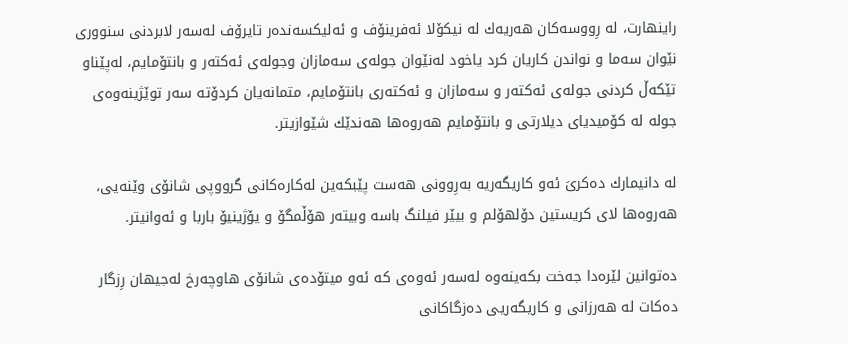راینهارت، له‌ رِووسه‌كان هه‌ریه‌ك له‌ نیكۆلا ئه‌فرینۆف و ئه‌لیكسه‌نده‌ر تایرۆف له‌سه‌ر لابردنى سنوورى نێوان سه‌ما و نواندن كاریان كرد یاخود له‌نێوان جوله‌ى سه‌مازان وجوله‌ى ئه‌كته‌ر و بانتۆمایم، له‌پێناو تێكه‌ڵ كردنى جوله‌ى ئه‌كته‌ر و سه‌مازان و ئه‌كته‌رى بانتۆمایم، متمانه‌یان كردۆته‌ سه‌ر توێژینه‌وه‌ى جوله‌ له‌ كۆمیدیاى دیلارتى و بانتۆمایم هه‌روه‌ها هه‌ندێك شێوازیتر.

له‌ دانیمارك ده‌كرىَ ئه‌و كاریگه‌ریه‌ به‌رِوونى هه‌ست پێبكه‌ین له‌كاره‌كانى گرووپى شانۆى وێنه‌یى، هه‌روه‌ها لاى كریستین دۆلهۆلم و بیێر فیلنگ باسه‌ وبیته‌ر هۆڵمگۆ و یۆژینیۆ باربا و ئه‌وانیتر.

ده‌توانین لێره‌دا جه‌خت بكه‌ینه‌وه‌ له‌سه‌ر ئه‌وه‌ى كه‌ ئه‌و میتۆده‌ى شانۆى هاوچه‌رخ له‌جیهان رِزگار ده‌كات له‌ هه‌رزانى و كاریگه‌ریى ده‌زگاكانى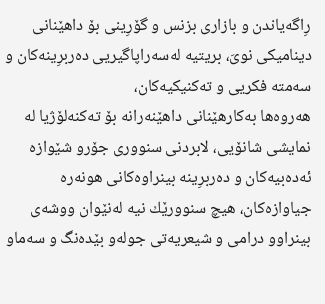رِاگه‌یاندن و بازارى بزنس و گۆرِینى بۆ داهێنانى دینامیكى نوىَ، بریتیه‌ له‌سه‌راپاگیریى ده‌ربرِینه‌كان و سه‌مته‌ فكریى و ته‌كنیكیه‌كان،
هه‌روه‌ها به‌كارهێنانى داهێنه‌رانه‌ بۆ ته‌كنه‌لۆژیا له‌ نمایشى شانۆیى، لابردنى سنوورى جۆرو شێوازه‌ ئه‌ده‌بیه‌كان و ده‌ربرِینه‌ بینراوه‌كانى هونه‌ره‌ جیاوازه‌كان، هیچ سنوورێك نیه‌ له‌نێوان ووشه‌ى بینراوو درامى و شیعریه‌تى جوله‌و بێده‌نگ و سه‌ماو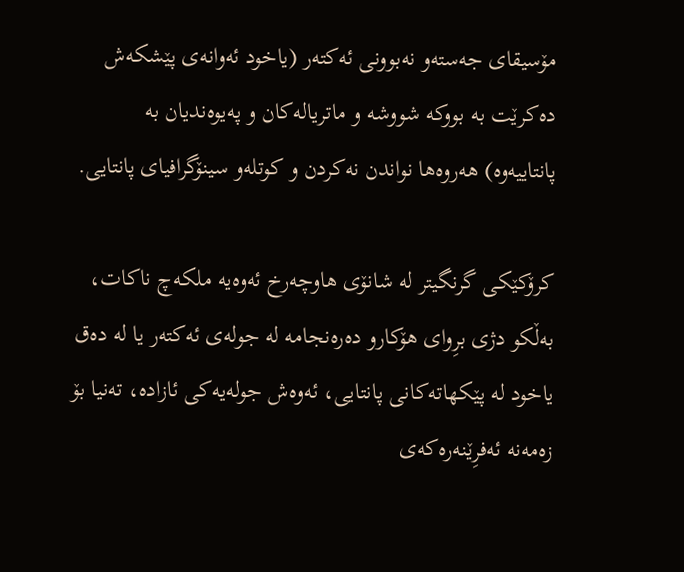مۆسیقاى جه‌سته‌و نه‌بوونى ئه‌كته‌ر (یاخود ئه‌وانه‌ى پێشكه‌ش ده‌كرێت به‌ بووكه‌ شووشه‌ و ماتریاله‌كان و په‌یوه‌ندیان به‌ پانتاییه‌وه‌) هه‌روه‌ها نواندن نه‌كردن و كوتله‌و سینۆگرافیاى پانتایى.

كرۆكێكى گرنگیتر له‌ شانۆى هاوچه‌رخ ئه‌وه‌یه‌ ملكه‌چ ناكات، به‌ڵكو دژى برِواى هۆكارو ده‌ره‌نجامه‌ له‌ جوله‌ى ئه‌كته‌ر یا له‌ ده‌ق یاخود له‌ پێكهاته‌كانى پانتایى، ئه‌وه‌ش جوله‌یه‌كى ئازاده‌، ته‌نیا بۆ زه‌مه‌نه‌ ئه‌فرِێنه‌ره‌كه‌ى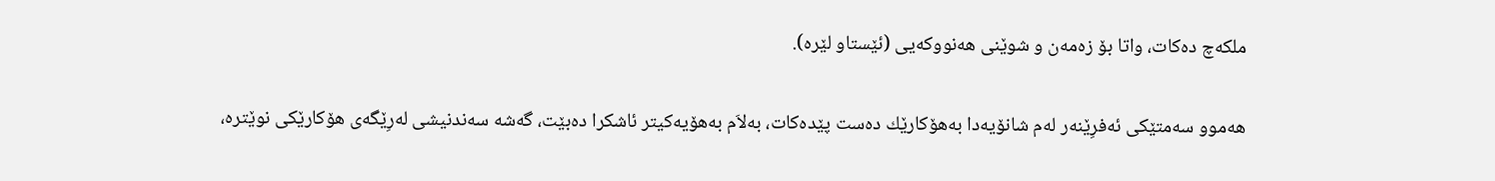ملكه‌چ ده‌كات، واتا بۆ زه‌مه‌ن و شوێنى هه‌نووكه‌یى (ئێستاو لێره‌).

هه‌موو سه‌متێكى ئه‌فرِێنه‌ر له‌م شانۆیه‌دا به‌هۆكارێك ده‌ست پێده‌كات، به‌لاَم به‌هۆیه‌كیتر ئاشكرا ده‌بێت، گه‌شه‌ سه‌ندنیشى له‌رِێگه‌ى هۆكارێكى نوێتره‌،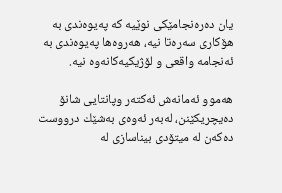یان ده‌ره‌نجامێكى نوێیه‌ كه‌ په‌یوه‌ندى به‌ هۆكارى سه‌ره‌تا نیه‌، هه‌روه‌ها په‌یوه‌ندى به‌ ئه‌نجامه‌ واقعى و لۆژیكیه‌كانه‌وه‌ نیه‌.

هه‌موو ئه‌مانه‌ش ئه‌كته‌ر وپانتایى شانۆ ده‌یچریكێنن، له‌به‌ر ئه‌وه‌ى به‌شێك درووست ده‌كه‌ن له‌ میتۆدى بیناسازى له‌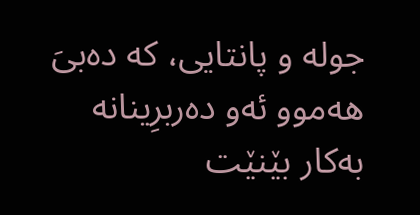جوله‌ و پانتایى، كه‌ ده‌بىَ هه‌موو ئه‌و ده‌ربرِینانه‌ به‌كار بێنێت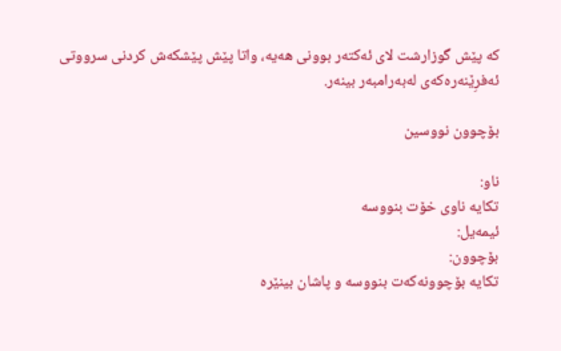كه‌ پێش گوزارشت لاى ئه‌كته‌ر بوونى هه‌یه‌، واتا پێش پێشكه‌ش كردنى سرووتى ئه‌فرِێنه‌ره‌كه‌ى له‌به‌رامبه‌ر بینه‌ر.

بۆچوون نووسین

ناو:
تكایه‌ ناوی خۆت بنووسه‌
ئیمه‌یل:
بۆچوون:
تكایه‌ بۆچوونه‌كه‌ت بنووسه‌ و پاشان بینێره‌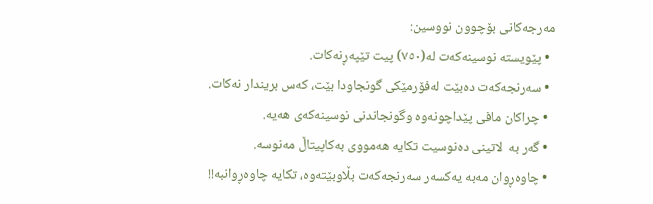مه‌رجه‌كانی بۆچوون نووسین:
  • پێویسته‌ نوسینه‌که‌ت له‌(٧٥٠) پیت تێپه‌ڕنه‌کات.
  • سه‌رنجه‌كه‌ت ده‌بێت له‌فۆرمێكی گونجاو‌دا بێت، كه‌س بریندار نه‌كات.
  • چراكان ‌مافی پێداچونه‌وه‌ وگونجاندنی نوسینه‌که‌ی هه‌یه.
  • گه‌ر به‌  لاتینی ده‌نوسیت تكایه‌ هه‌مووی به‌كاپیتاڵ مه‌نوسه‌.
  • چاوه‌ڕوان مه‌به یه‌کسه‌ر سه‌رنجه‌که‌ت بڵاوبێته‌وه، تکایه چاوه‌ڕوانبه!!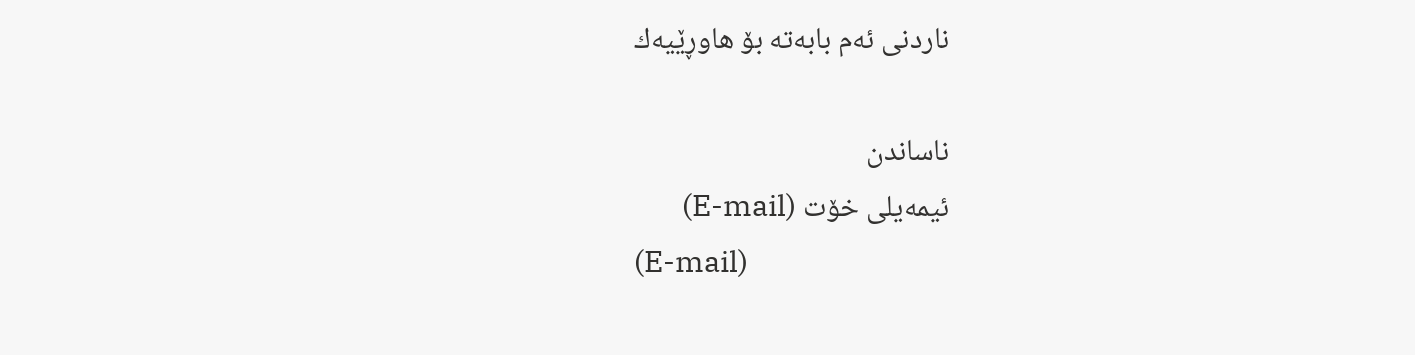ناردنی ئه‌م بابه‌ته‌ بۆ هاوڕێیه‌ك

ناساندن
ئیمه‌یلی خۆت (E-mail)
(E-mail)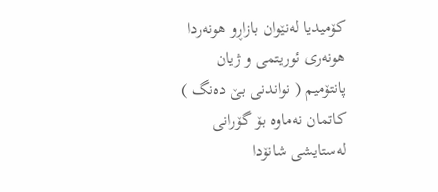كۆمیدیا لەنێوان بازاڕو هونەردا
هونه‌ری ئوریتمی و ژیان
پانتۆمیم ( نواندنی بێ ده‌نگ )
کاتمان نەماوە بۆ گۆرانی
لەستایشی شانۆدا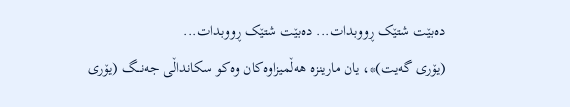دەبێت شتێک ڕووبدات... دەبێت شتێک ڕووبدات...
(یۆری گه‌یت)*، یان مارینزه‌ هه‌ڵمیزاوه‌کان وه‌کو سکانداڵی جه‌نـــگ (یۆری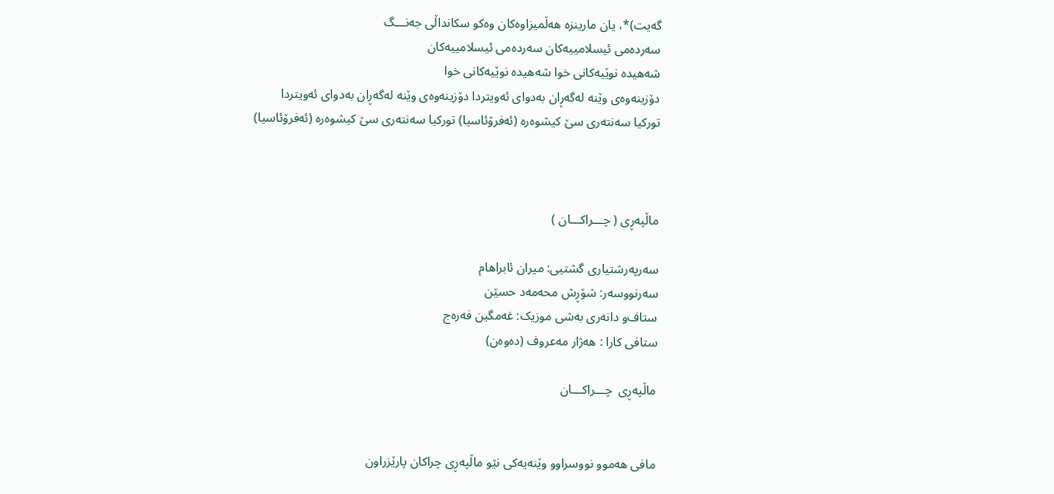گه‌یت)*، یان مارینزه‌ هه‌ڵمیزاوه‌کان وه‌کو سکانداڵی جه‌نـــگ
سەردەمی ئیسلامییەکان سەردەمی ئیسلامییەکان
شه‌هیده‌ نوێیه‌كانی‌ خوا شه‌هیده‌ نوێیه‌كانی‌ خوا
دۆزینه‌وه‌ی‌ وێنه‌ له‌گه‌ڕان به‌دوای ئه‌ویتردا دۆزینه‌وه‌ی‌ وێنه‌ له‌گه‌ڕان به‌دوای ئه‌ویتردا
توركیا سه‌نته‌ری‌ سێ‌ كیشوه‌ره‌ (ئه‌فرۆئاسیا) توركیا سه‌نته‌ری‌ سێ‌ كیشوه‌ره‌ (ئه‌فرۆئاسیا)



ماڵپه‌ڕی ( چـــراکـــان )

سەرپەرشتیارى گشتیى: میران ئابراهام
سەرنووسەر: شۆڕش محەمەد حسێن
ستاف‌و دانه‌ری به‌شی موزیک: غەمگین فەرەج
ستافی کارا : هەژار مەعروف (دەوەن)

ماڵپه‌ڕی  چـــراکـــان


مافی هه‌موو نووسراوو وێنه‌یه‌کی نێو ماڵپه‌ڕی چراکان پارێزراون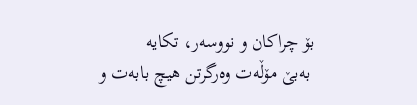بۆ چراکان و نووسه‌ر، تكایه‌
 به‌بێ مۆڵه‌ت وه‌رگرتن هیچ بابه‌ت و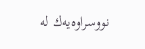نووسراوه‌یه‌ك له‌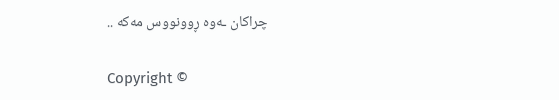چراکان ـه‌وه‌ ڕوونووس مه‌كه‌ ..

Copyright ©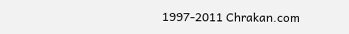1997-2011 Chrakan.com